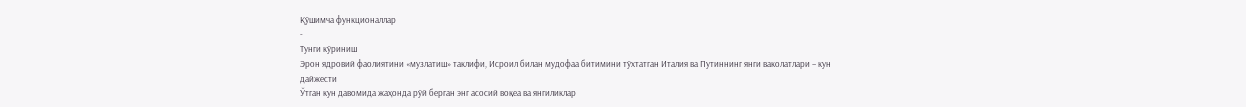Қўшимча функционаллар
-
Тунги кўриниш
Эрон ядровий фаолиятини «музлатиш» таклифи, Исроил билан мудофаа битимини тўхтатган Италия ва Путиннинг янги ваколатлари – кун дайжести
Ўтган кун давомида жаҳонда рўй берган энг асосий воқеа ва янгиликлар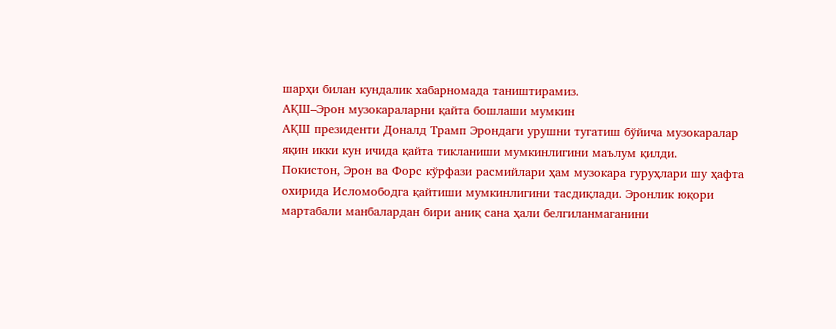шарҳи билан кундалик хабарномада таништирамиз.
АҚШ–Эрон музокараларни қайта бошлаши мумкин
АҚШ президенти Доналд Трамп Эрондаги урушни тугатиш бўйича музокаралар яқин икки кун ичида қайта тикланиши мумкинлигини маълум қилди.
Покистон, Эрон ва Форс кўрфази расмийлари ҳам музокара гуруҳлари шу ҳафта охирида Исломободга қайтиши мумкинлигини тасдиқлади. Эронлик юқори мартабали манбалардан бири аниқ сана ҳали белгиланмаганини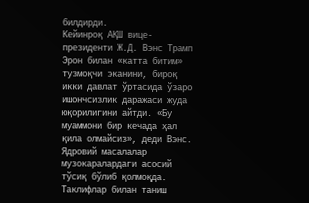билдирди.
Кейинроқ АҚШ вице-президенти Ж.Д. Вэнс Трамп Эрон билан «катта битим» тузмоқчи эканини, бироқ икки давлат ўртасида ўзаро ишончсизлик даражаси жуда юқорилигини айтди. «Бу муаммони бир кечада ҳал қила олмайсиз», деди Вэнс.
Ядровий масалалар музокаралардаги асосий тўсиқ бўлиб қолмоқда. Таклифлар билан таниш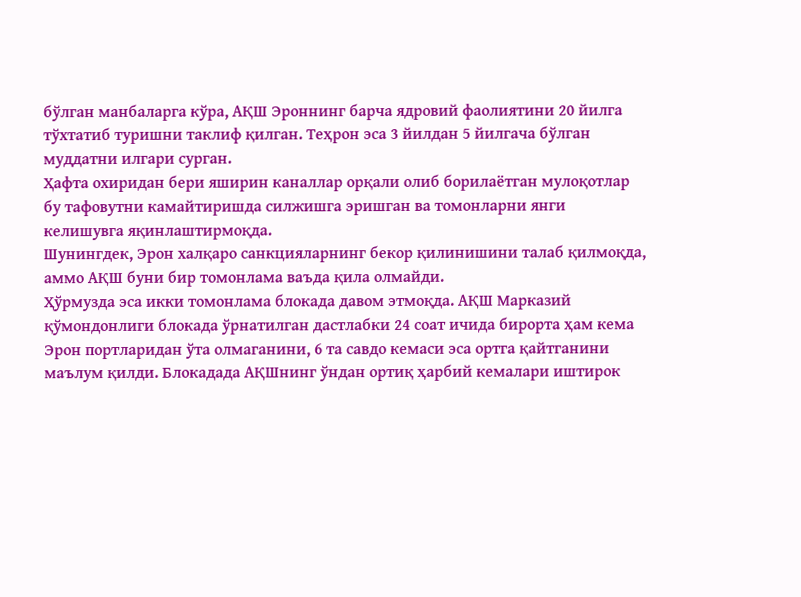бўлган манбаларга кўра, АҚШ Эроннинг барча ядровий фаолиятини 20 йилга тўхтатиб туришни таклиф қилган. Теҳрон эса 3 йилдан 5 йилгача бўлган муддатни илгари сурган.
Ҳафта охиридан бери яширин каналлар орқали олиб борилаётган мулоқотлар бу тафовутни камайтиришда силжишга эришган ва томонларни янги келишувга яқинлаштирмоқда.
Шунингдек, Эрон халқаро санкцияларнинг бекор қилинишини талаб қилмоқда, аммо АҚШ буни бир томонлама ваъда қила олмайди.
Ҳўрмузда эса икки томонлама блокада давом этмоқда. АҚШ Марказий қўмондонлиги блокада ўрнатилган дастлабки 24 соат ичида бирорта ҳам кема Эрон портларидан ўта олмаганини, 6 та савдо кемаси эса ортга қайтганини маълум қилди. Блокадада АҚШнинг ўндан ортиқ ҳарбий кемалари иштирок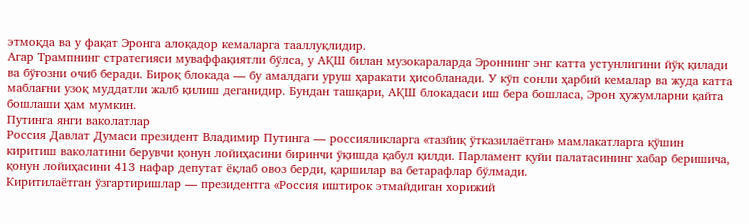этмоқда ва у фақат Эронга алоқадор кемаларга тааллуқлидир.
Агар Трампнинг стратегияси муваффақиятли бўлса, у АҚШ билан музокараларда Эроннинг энг катта устунлигини йўқ қилади ва бўғозни очиб беради. Бироқ блокада — бу амалдаги уруш ҳаракати ҳисобланади. У кўп сонли ҳарбий кемалар ва жуда катта маблағни узоқ муддатли жалб қилиш деганидир. Бундан ташқари, АҚШ блокадаси иш бера бошласа, Эрон ҳужумларни қайта бошлаши ҳам мумкин.
Путинга янги ваколатлар
Россия Давлат Думаси президент Владимир Путинга — россияликларга «тазйиқ ўтказилаётган» мамлакатларга қўшин киритиш ваколатини берувчи қонун лойиҳасини биринчи ўқишда қабул қилди. Парламент қуйи палатасининг хабар беришича, қонун лойиҳасини 413 нафар депутат ёқлаб овоз берди, қаршилар ва бетарафлар бўлмади.
Киритилаётган ўзгартиришлар — президентга «Россия иштирок этмайдиган хорижий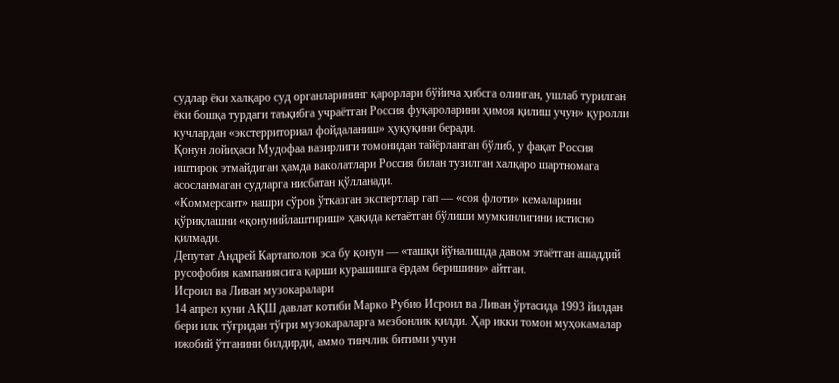судлар ёки халқаро суд органларининг қарорлари бўйича ҳибсга олинган, ушлаб турилган ёки бошқа турдаги таъқибга учраётган Россия фуқароларини ҳимоя қилиш учун» қуролли кучлардан «экстерриториал фойдаланиш» ҳуқуқини беради.
Қонун лойиҳаси Мудофаа вазирлиги томонидан тайёрланган бўлиб, у фақат Россия иштирок этмайдиган ҳамда ваколатлари Россия билан тузилган халқаро шартномага асосланмаган судларга нисбатан қўлланади.
«Коммерсант» нашри сўров ўтказган экспертлар гап — «соя флоти» кемаларини қўриқлашни «қонунийлаштириш» ҳақида кетаётган бўлиши мумкинлигини истисно қилмади.
Депутат Андрей Картаполов эса бу қонун — «ташқи йўналишда давом этаётган ашаддий русофобия кампаниясига қарши курашишга ёрдам беришини» айтган.
Исроил ва Ливан музокаралари
14 апрел куни АҚШ давлат котиби Марко Рубио Исроил ва Ливан ўртасида 1993 йилдан бери илк тўғридан тўғри музокараларга мезбонлик қилди. Ҳар икки томон муҳокамалар ижобий ўтганини билдирди, аммо тинчлик битими учун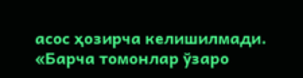асос ҳозирча келишилмади.
«Барча томонлар ўзаро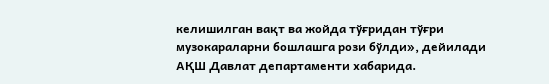келишилган вақт ва жойда тўғридан тўғри музокараларни бошлашга рози бўлди», дейилади АҚШ Давлат департаменти хабарида.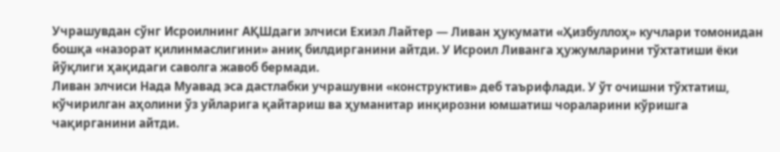Учрашувдан сўнг Исроилнинг АҚШдаги элчиси Ехиэл Лайтер — Ливан ҳукумати «Ҳизбуллоҳ» кучлари томонидан бошқа «назорат қилинмаслигини» аниқ билдирганини айтди. У Исроил Ливанга ҳужумларини тўхтатиши ёки йўқлиги ҳақидаги саволга жавоб бермади.
Ливан элчиси Нада Муавад эса дастлабки учрашувни «конструктив» деб таърифлади. У ўт очишни тўхтатиш, кўчирилган аҳолини ўз уйларига қайтариш ва ҳуманитар инқирозни юмшатиш чораларини кўришга чақирганини айтди.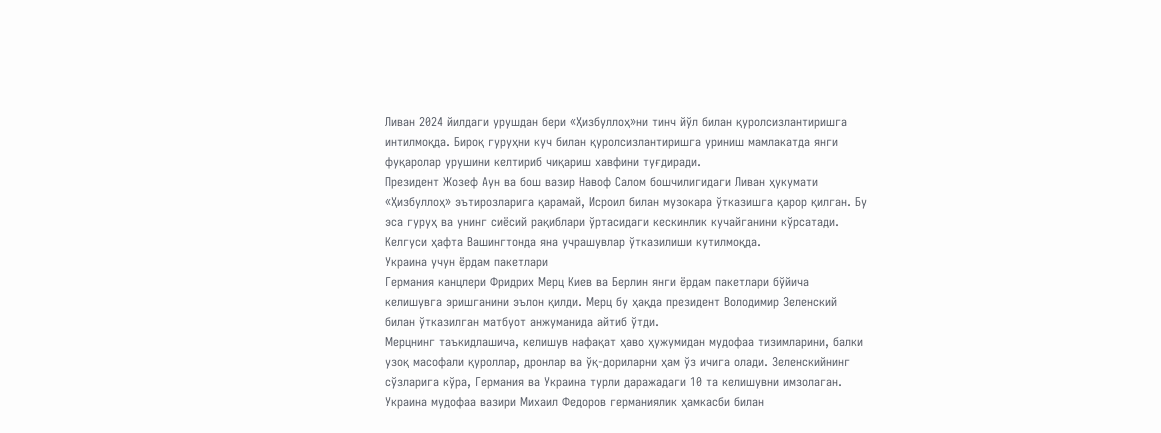Ливан 2024 йилдаги урушдан бери «Ҳизбуллоҳ»ни тинч йўл билан қуролсизлантиришга интилмоқда. Бироқ гуруҳни куч билан қуролсизлантиришга уриниш мамлакатда янги фуқаролар урушини келтириб чиқариш хавфини туғдиради.
Президент Жозеф Аун ва бош вазир Навоф Салом бошчилигидаги Ливан ҳукумати «Ҳизбуллоҳ» эътирозларига қарамай, Исроил билан музокара ўтказишга қарор қилган. Бу эса гуруҳ ва унинг сиёсий рақиблари ўртасидаги кескинлик кучайганини кўрсатади.
Келгуси ҳафта Вашингтонда яна учрашувлар ўтказилиши кутилмоқда.
Украина учун ёрдам пакетлари
Германия канцлери Фридрих Мерц Киев ва Берлин янги ёрдам пакетлари бўйича келишувга эришганини эълон қилди. Мерц бу ҳақда президент Володимир Зеленский билан ўтказилган матбуот анжуманида айтиб ўтди.
Мерцнинг таъкидлашича, келишув нафақат ҳаво ҳужумидан мудофаа тизимларини, балки узоқ масофали қуроллар, дронлар ва ўқ-дориларни ҳам ўз ичига олади. Зеленскийнинг сўзларига кўра, Германия ва Украина турли даражадаги 10 та келишувни имзолаган.
Украина мудофаа вазири Михаил Федоров германиялик ҳамкасби билан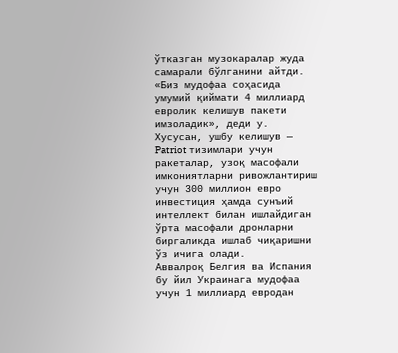ўтказган музокаралар жуда самарали бўлганини айтди. «Биз мудофаа соҳасида умумий қиймати 4 миллиард евролик келишув пакети имзоладик», деди у.
Хусусан, ушбу келишув — Patriot тизимлари учун ракеталар, узоқ масофали имкониятларни ривожлантириш учун 300 миллион евро инвестиция ҳамда сунъий интеллект билан ишлайдиган ўрта масофали дронларни биргаликда ишлаб чиқаришни ўз ичига олади.
Аввалроқ Белгия ва Испания бу йил Украинага мудофаа учун 1 миллиард евродан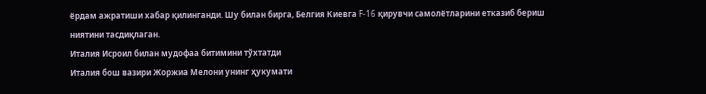ёрдам ажратиши хабар қилинганди. Шу билан бирга, Белгия Киевга F-16 қирувчи самолётларини етказиб бериш ниятини тасдиқлаган.
Италия Исроил билан мудофаа битимини тўхтатди
Италия бош вазири Жоржиа Мелони унинг ҳукумати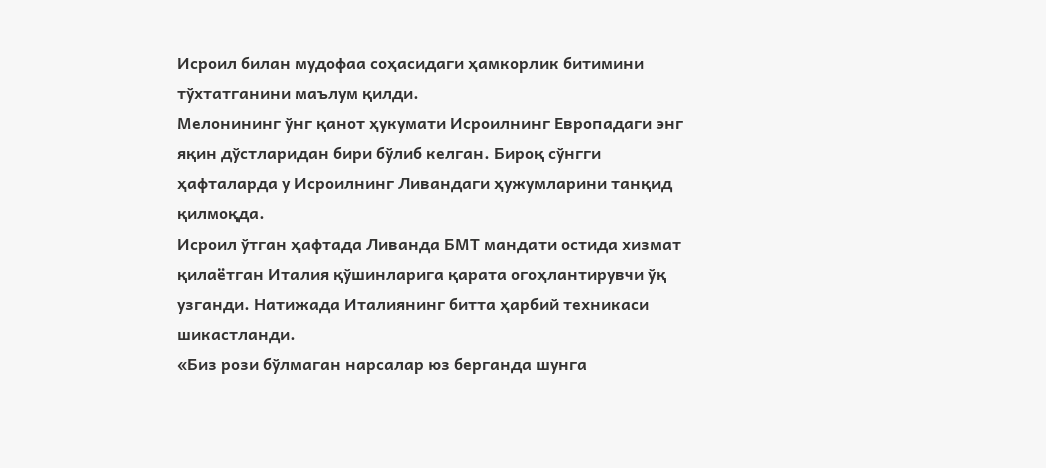Исроил билан мудофаа соҳасидаги ҳамкорлик битимини тўхтатганини маълум қилди.
Мелонининг ўнг қанот ҳукумати Исроилнинг Европадаги энг яқин дўстларидан бири бўлиб келган. Бироқ сўнгги ҳафталарда у Исроилнинг Ливандаги ҳужумларини танқид қилмоқда.
Исроил ўтган ҳафтада Ливанда БМТ мандати остида хизмат қилаётган Италия қўшинларига қарата огоҳлантирувчи ўқ узганди. Натижада Италиянинг битта ҳарбий техникаси шикастланди.
«Биз рози бўлмаган нарсалар юз берганда шунга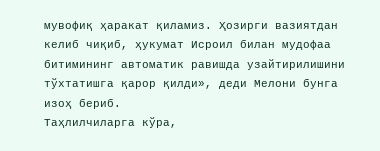мувофиқ ҳаракат қиламиз. Ҳозирги вазиятдан келиб чиқиб, ҳукумат Исроил билан мудофаа битимининг автоматик равишда узайтирилишини тўхтатишга қарор қилди», деди Мелони бунга изоҳ бериб.
Таҳлилчиларга кўра,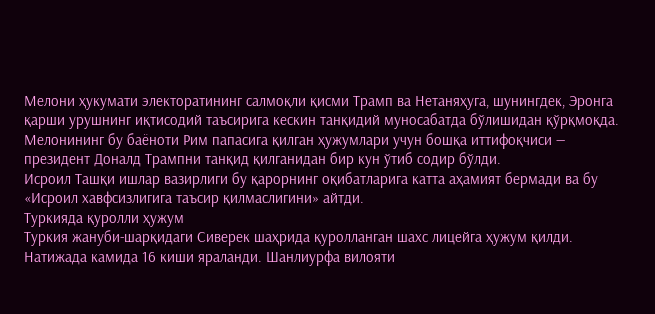Мелони ҳукумати электоратининг салмоқли қисми Трамп ва Нетаняҳуга, шунингдек, Эронга қарши урушнинг иқтисодий таъсирига кескин танқидий муносабатда бўлишидан қўрқмоқда.
Мелонининг бу баёноти Рим папасига қилган ҳужумлари учун бошқа иттифоқчиси — президент Доналд Трампни танқид қилганидан бир кун ўтиб содир бўлди.
Исроил Ташқи ишлар вазирлиги бу қарорнинг оқибатларига катта аҳамият бермади ва бу «Исроил хавфсизлигига таъсир қилмаслигини» айтди.
Туркияда қуролли ҳужум
Туркия жануби-шарқидаги Сиверек шаҳрида қуролланган шахс лицейга ҳужум қилди. Натижада камида 16 киши яраланди. Шанлиурфа вилояти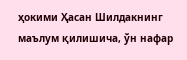ҳокими Ҳасан Шилдакнинг маълум қилишича, ўн нафар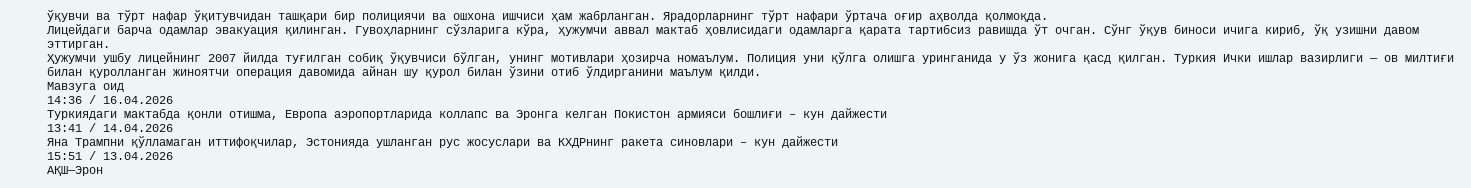ўқувчи ва тўрт нафар ўқитувчидан ташқари бир полициячи ва ошхона ишчиси ҳам жабрланган. Ярадорларнинг тўрт нафари ўртача оғир аҳволда қолмоқда.
Лицейдаги барча одамлар эвакуация қилинган. Гувоҳларнинг сўзларига кўра, ҳужумчи аввал мактаб ҳовлисидаги одамларга қарата тартибсиз равишда ўт очган. Сўнг ўқув биноси ичига кириб, ўқ узишни давом эттирган.
Ҳужумчи ушбу лицейнинг 2007 йилда туғилган собиқ ўқувчиси бўлган, унинг мотивлари ҳозирча номаълум. Полиция уни қўлга олишга уринганида у ўз жонига қасд қилган. Туркия Ички ишлар вазирлиги — ов милтиғи билан қуролланган жиноятчи операция давомида айнан шу қурол билан ўзини отиб ўлдирганини маълум қилди.
Мавзуга оид
14:36 / 16.04.2026
Туркиядаги мактабда қонли отишма, Европа аэропортларида коллапс ва Эронга келган Покистон армияси бошлиғи – кун дайжести
13:41 / 14.04.2026
Яна Трампни қўлламаган иттифоқчилар, Эстонияда ушланган рус жосуслари ва КХДРнинг ракета синовлари – кун дайжести
15:51 / 13.04.2026
АҚШ—Эрон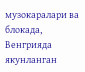музокаралари ва блокада, Венгрияда якунланган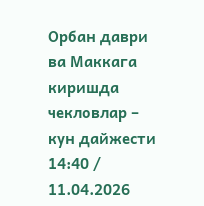Орбан даври ва Маккага киришда чекловлар – кун дайжести
14:40 / 11.04.2026